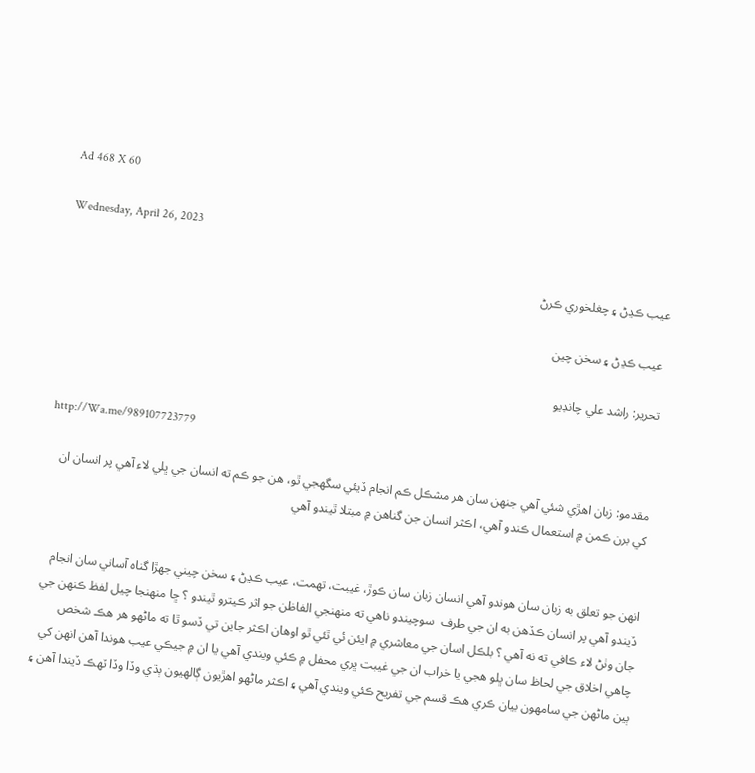Ad 468 X 60

Wednesday, April 26, 2023

عيب ڪڍڻ ۽ چغلخوري ڪرڻ

 عيب ڪڍڻ ۽ سخن چين

تحرير: راشد علي چانڊيو

http://Wa.me/989107723779

مقدمو: زبان اهڙي شئي آهي جنهن سان هر مشڪل ڪم انجام ڏيئي سگهجي ٿو، هن جو ڪم ته انسان جي ڀلي لاء آهي پر انسان ان کي برن ڪمن ۾ استعمال ڪندو آهي، اڪثر انسان جن گناهن ۾ مبتلا ٿيندو آهي


انهن جو تعلق به زبان سان هوندو آهي انسان زبان سان ڪوڙ، غيبت، تهمت، عيب ڪڍڻ ۽ سخن چيني جهڙا گناه آساني سان انجام ڏيندو آهي پر انسان ڪڏهن به ان جي طرف  سوچيندو ناهي ته منهنجي الفاظن جو اثر ڪيترو ٿيندو ؟ ڇا منهنجا چيل لفظ ڪنهن جي جان وٺڻ لاء ڪافي ته نه آهي ؟ بلڪل اسان جي معاشري ۾ ايئن ئي ٿئي ٿو اوهان اڪثر جاين تي ڏسو ٿا ته ماڻهو هر هڪ شخص چاهي اخلاق جي لحاظ سان ڀلو هجي يا خراب ان جي غيبت ڀري محفل ۾ ڪئي ويندي آهي يا ان ۾ جيڪي عيب هوندا آهن انهن کي ٻين ماڻهن جي سامهون بيان ڪري هڪ قسم جي تفريح ڪئي ويندي آهي ۽ اڪثر ماڻهو اهڙيون ڳالهيون ٻڌي وڏا وڏا ٽهڪ ڏيندا آهن ۽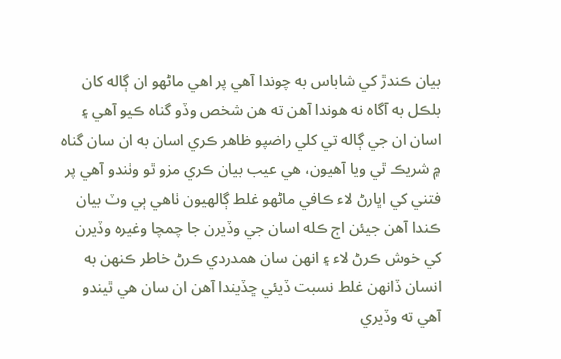بيان ڪندڙ کي شاباس به چوندا آهي پر اهي ماڻهو ان ڳاله کان بلڪل به آگاه نه هوندا آهن ته هن شخص وڏو گناه ڪيو آهي ۽ اسان ان جي ڳاله تي کلي راضپو ظاهر ڪري اسان به ان سان گناه ۾ شريڪ ٿي ويا آهيون، هي عيب بيان ڪري مزو ٿو وٺندو آهي پر فتني کي اڀارڻ لاء ڪافي ماڻهو غلط ڳالهيون ٺاهي ٻي وٽ بيان ڪندا آهن جيئن اڄ ڪله اسان جي وڏيرن جا چمچا وغيره وڏيرن کي خوش ڪرڻ لاء ۽ انهن سان همدردي ڪرڻ خاطر ڪنهن به انسان ڏانهن غلط نسبت ڏيئي ڇڏيندا آهن ان سان هي ٿيندو آهي ته وڏيري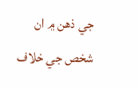جي ذهن ۾ ان شخص جي خلاف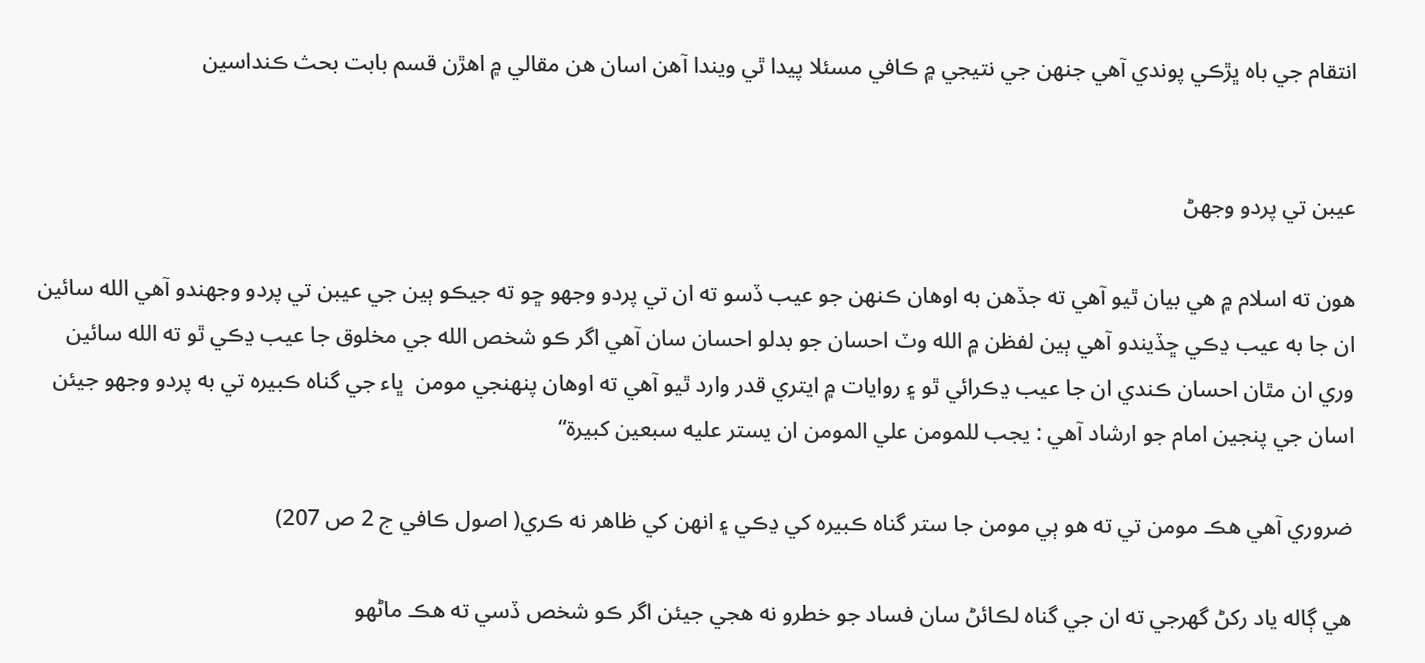انتقام جي باه ڀڙڪي پوندي آهي جنهن جي نتيجي ۾ ڪافي مسئلا پيدا ٿي ويندا آهن اسان هن مقالي ۾ اهڙن قسم بابت بحث ڪنداسين


عيبن تي پردو وجهڻ

هون ته اسلام ۾ هي بيان ٿيو آهي ته جڏهن به اوهان ڪنهن جو عيب ڏسو ته ان تي پردو وجهو ڇو ته جيڪو ٻين جي عيبن تي پردو وجهندو آهي الله سائين ان جا به عيب ڍڪي ڇڏيندو آهي ٻين لفظن ۾ الله وٽ احسان جو بدلو احسان سان آهي اگر ڪو شخص الله جي مخلوق جا عيب ڍڪي ٿو ته الله سائين وري ان مٿان احسان ڪندي ان جا عيب ڍڪرائي ٿو ۽ روايات ۾ ايتري قدر وارد ٿيو آهي ته اوهان پنهنجي مومن  ڀاء جي گناه ڪبيره تي به پردو وجهو جيئن اسان جي پنجين امام جو ارشاد آهي : يجب للمومن علي المومن ان يستر عليه سبعين کبيرة“

ضروري آهي هڪ مومن تي ته هو ٻي مومن جا ستر گناه ڪبيره کي ڍڪي ۽ انهن کي ظاهر نه ڪري( اصول ڪافي ج 2 ص 207)

هي ڳاله ياد رکڻ گهرجي ته ان جي گناه لڪائڻ سان فساد جو خطرو نه هجي جيئن اگر ڪو شخص ڏسي ته هڪ ماڻهو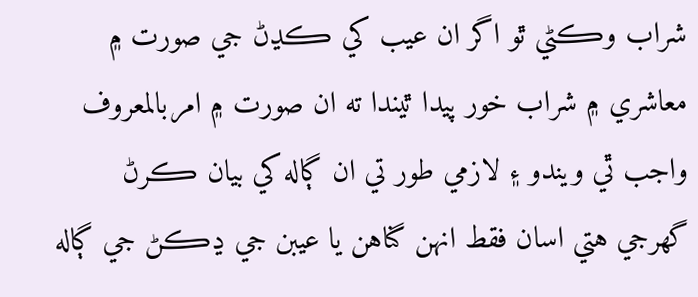شراب وڪڻي ٿو اگر ان عيب کي ڪڍڻ جي صورت ۾ معاشري ۾ شراب خور پيدا ٿيندا ته ان صورت ۾ امربالمعروف واجب ٿي ويندو ۽ لازمي طور تي ان ڳاله کي بيان ڪرڻ گهرجي هتي اسان فقط انهن گناهن يا عيبن جي ڍڪڻ جي ڳاله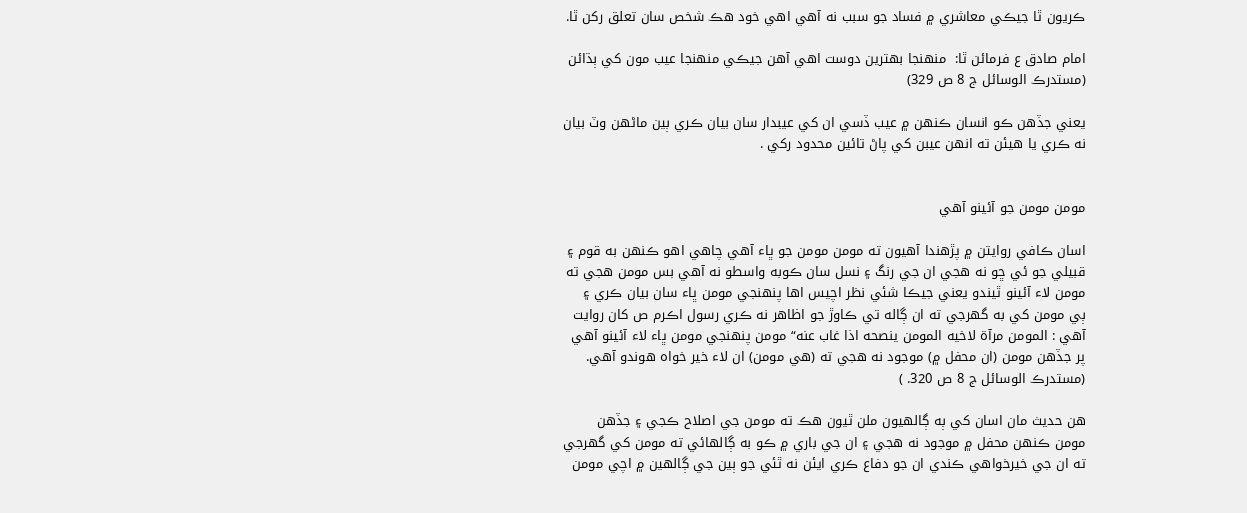ڪريون ٿا جيڪي معاشري ۾ فساد جو سبب نه آهي اهي خود هڪ شخص سان تعلق رکن ٿا.

امام صادق ع فرمائن ٿا:  منهنجا بهترين دوست اهي آهن جيڪي منهنجا عيب مون کي ٻڌائن (مستدرڪ الوسائل ج 8 ص 329)

يعني جڏهن ڪو انسان ڪنهن ۾ عيب ڏسي ان کي عيبدار سان بيان ڪري ٻين ماڻهن وٽ بيان نه ڪري يا هيئن ته انهن عيبن کي پاڻ تائين محدود رکي .


مومن مومن جو آئينو آهي

اسان ڪافي روايتن ۾ پڙهندا آهيون ته مومن مومن جو ڀاء آهي چاهي اهو ڪنهن به قوم ۽ قبيلي جو ئي ڇو نه هجي ان جي رنگ ۽ نسل سان ڪوبه واسطو نه آهي بس مومن هجي ته مومن لاء آئينو ٿيندو يعني جيڪا شئي نظر اچيس اها پنهنجي مومن ڀاء سان بيان ڪري ۽ ٻي مومن کي به گهرجي ته ان ڳاله تي ڪاوڙ جو اظاهر نه ڪري رسول اڪرم ص کان روايت آهي : المومن مرآة لاخيه المومن ينصحه اذا غاب عنه“ مومن پنهنجي مومن ڀاء لاء آئينو آهي پر جڏهن مومن (ان محفل ۾) موجود نه هجي ته (هي مومن) ان لاء خير خواه هوندو آهي. (مستدرڪ الوسائل ج 8 ص 320. )

هن حديث مان اسان کي ٻه ڳالهيون ملن ٿيون هڪ ته مومن جي اصلاح ڪجي ۽ جڏهن مومن ڪنهن محفل ۾ موجود نه هجي ۽ ان جي باري ۾ ڪو به ڳالهائي ته مومن کي گهرجي ته ان جي خيرخواهي ڪندي ان جو دفاع ڪري ايئن نه ٿئي جو ٻين جي ڳالهين ۾ اچي مومن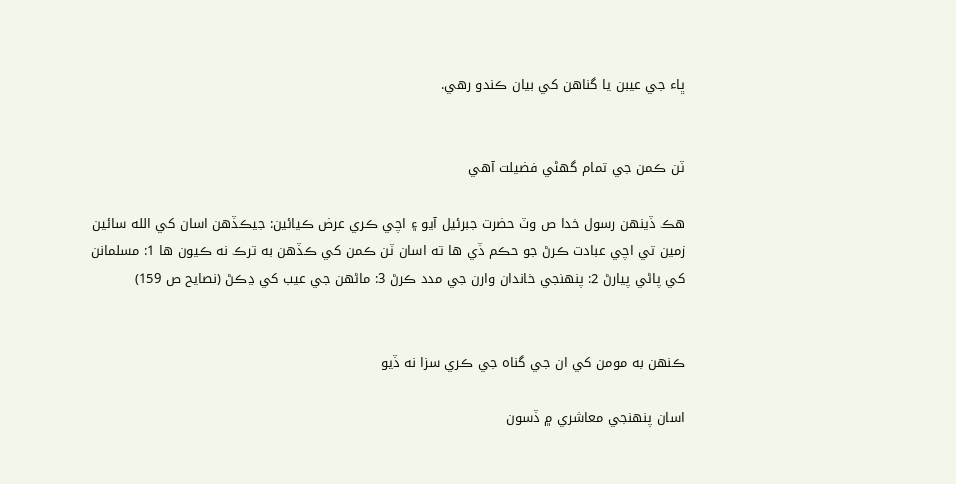ڀاء جي عيبن يا گناهن کي بيان ڪندو رهي.


ٽن ڪمن جي تمام گهڻي فضيلت آهي

هڪ ڏينهن رسول خدا ص وٽ حضرت جبرئيل آيو ۽ اچي ڪري عرض ڪيائين: جيڪڏهن اسان کي الله سائين زمين تي اچي عبادت ڪرڻ جو حڪم ڏي ها ته اسان ٽن ڪمن کي ڪڏهن به ترڪ نه ڪيون ها 1: مسلمانن کي پاڻي پيارڻ 2: پنهنجي خاندان وارن جي مدد ڪرڻ 3: ماڻهن جي عيب کي ڍڪڻ (نصايح ص 159)


ڪنهن به مومن کي ان جي گناه جي ڪري سزا نه ڏيو

اسان پنهنجي معاشري ۾ ڏسون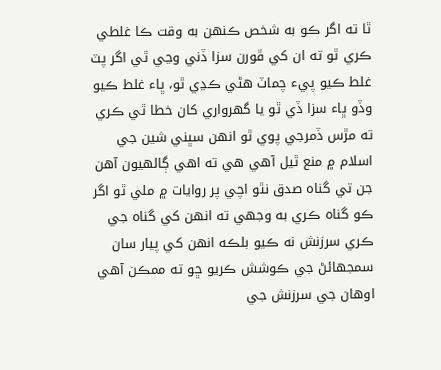ٿا ته اگر ڪو به شخص ڪنهن به وقت ڪا غلطي ڪري ٿو ته ان کي ڦورن سزا ڏني وڃي ٿي اگر پٽ غلط ڪيو پيء چماٽ هڻي ڪڍي ٿو، ڀاء غلط ڪيو وڏو ڀاء سزا ڏي ٿو يا گهرواري کان خطا ٿي ڪري ته مڙس ڏمرجي پوي ٿو انهن سڀني شين جي اسلام ۾ منع ٿيل آهي هي ته اهي ڳالهيون آهن جن تي گناه صدق نٿو اچي پر روايات ۾ ملي ٿو اگر ڪو گناه ڪري به وجهي ته انهن کي گناه جي ڪري سرزنش نه ڪيو بلڪه انهن کي پيار سان سمجهائڻ جي ڪوشش ڪريو ڇو ته ممڪن آهي اوهان جي سرزنش جي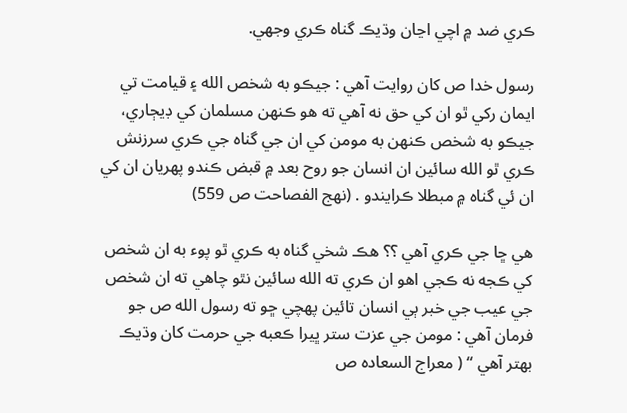ڪري ضد ۾ اچي اڃان وڌيڪ گناه ڪري وجهي.

رسول خدا ص کان روايت آهي : جيڪو به شخص الله ۽ قيامت تي ايمان رکي ٿو ان کي حق نه آهي ته هو ڪنهن مسلمان کي ڊيڄاري، جيڪو به شخص ڪنهن به مومن کي ان جي گناه جي ڪري سرزنش ڪري ٿو الله سائين ان انسان جو روح بعد ۾ قبض ڪندو پهريان ان کي ان ئي گناه ۾ مبطلا ڪرايندو . (نهج الفصاحت ص 559)

هي ڇا جي ڪري آهي ؟؟ هڪ شخي گناه به ڪري ٿو پوء به ان شخص کي ڪجه نه ڪجي اهو ان ڪري ته الله سائين نٿو چاهي ته ان شخص جي عيب جي خبر ٻي انسان تائين پهچي ڇو ته رسول الله ص جو فرمان آهي : مومن جي عزت ستر ڀيرا ڪعبه جي حرمت کان وڌيڪ بهتر آهي “ ( معراج السعاده ص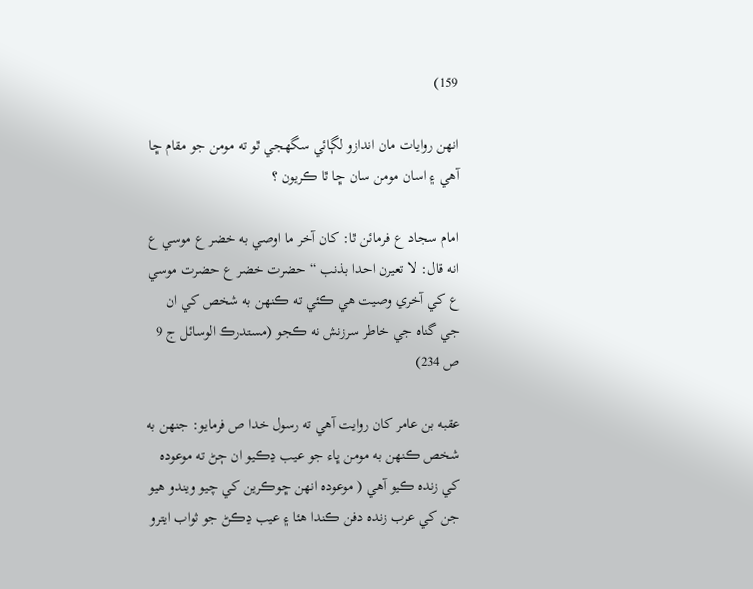159)

انهن روايات مان اندازو لڳائي سگهجي ٿو ته مومن جو مقام ڇا آهي ۽ اسان مومن سان ڇا ٿا ڪريون ؟

امام سجاد ع فرمائن ٿا: کان آخر ما اوصي به خضر ع موسي ع انه قال: لا تعيرن احدا بذنب “ حضرت خضر ع حضرت موسي ع کي آخري وصيت هي ڪئي ته ڪنهن به شخص کي ان جي گناه جي خاطر سرزنش نه ڪجو (مستدرڪ الوسائل ج 9 ص 234)

عقبه بن عامر کان روايت آهي ته رسول خدا ص فرمايو: جنهن به شخص ڪنهن به مومن ڀاء جو عيب ڍڪيو ان ڄڻ ته موعوده کي زنده ڪيو آهي ( موعوده انهن ڇوڪرين کي چيو ويندو هيو جن کي عرب زنده دفن ڪندا هئا ۽ عيب ڍڪڻ جو ثواب ايترو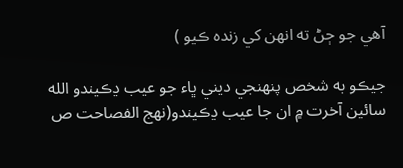آهي جو ڄڻ ته انهن کي زنده ڪيو )

جيڪو به شخص پنهنجي ديني ڀاء جو عيب ڍڪيندو الله سائين آخرت ۾ ان جا عيب ڍڪيندو(نهج الفصاحت ص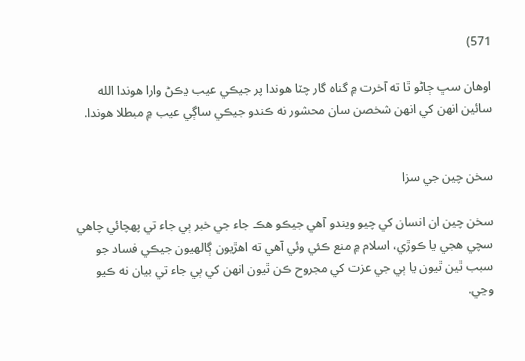571)

اوهان سڀ ڄاڻو ٿا ته آخرت ۾ گناه گار چٽا هوندا پر جيڪي عيب ڍڪڻ وارا هوندا الله سائين انهن کي انهن شخصن سان محشور نه ڪندو جيڪي ساڳي عيب ۾ مبطلا هوندا.


سخن چين جي سزا

سخن چين ان انسان کي چيو ويندو آهي جيڪو هڪ جاء جي خبر ٻي جاء تي پهچائي چاهي سچي هجي يا ڪوڙي، اسلام ۾ منع ڪئي وئي آهي ته اهڙيون ڳالهيون جيڪي فساد جو سبب ٿين ٿيون يا ٻي جي عزت کي مجروح ڪن ٿيون انهن کي ٻي جاء تي بيان نه ڪيو وڃي.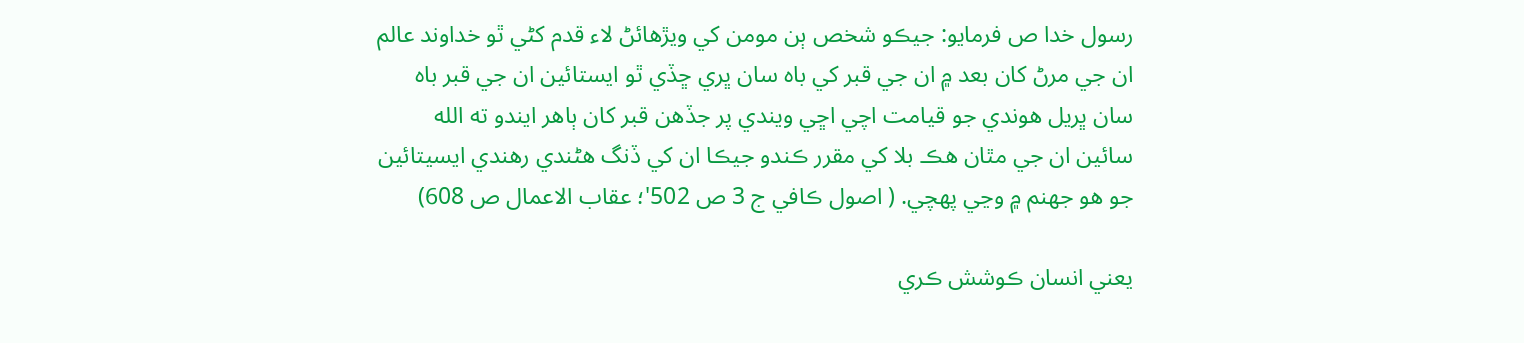رسول خدا ص فرمايو: جيڪو شخص ٻن مومن کي ويڙهائڻ لاء قدم کڻي ٿو خداوند عالم ان جي مرڻ کان بعد ۾ ان جي قبر کي باه سان ڀري ڇڏي ٿو ايستائين ان جي قبر باه سان ڀريل هوندي جو قيامت اچي اڇي ويندي پر جڏهن قبر کان ٻاهر ايندو ته الله سائين ان جي مٿان هڪ بلا کي مقرر ڪندو جيڪا ان کي ڏنگ هڻندي رهندي ايسيتائين جو هو جهنم ۾ وڃي پهچي. ( اصول ڪافي ج 3 ص 502'؛ عقاب الاعمال ص 608)

يعني انسان ڪوشش ڪري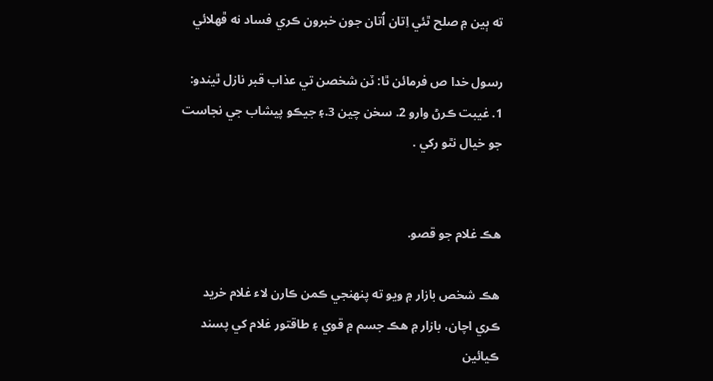ته ٻين ۾ صلح ٿئي اِتان اُتان جون خبرون ڪري فساد نه ڦهلائي

رسول خدا ص فرمائن ٿا: ٽن شخصن تي عذاب قبر نازل ٿيندو: 1. غيبت ڪرڻ وارو 2. سخن چين 3.۽ جيڪو پيشاب جي نجاست جو خيال نٿو رکي .


هڪ غلام جو قصو.

هڪ شخص بازار ۾ ويو ته پنهنجي ڪمن ڪارن لاء غلام خريد ڪري اچان، بازار ۾ هڪ جسم ۾ قوي ۽ طاقتور غلام کي پسند ڪيائين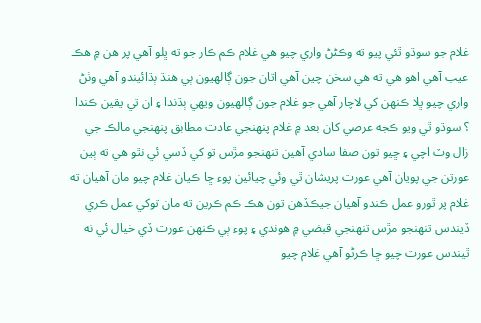غلام جو سوڌو ٿئي پيو ته وڪڻڻ واري چيو هي غلام ڪم ڪار جو ته ڀلو آهي پر هن ۾ هڪ عيب آهي اهو هي ته هي سخن چين آهي اتان جون ڳالهيون ٻي هنڌ ٻڌائيندو آهي وٺڻ واري چيو ڀلا ڪنهن کي لاچار آهي جو غلام جون ڳالهيون ويهي ٻڌندا ۽ ان تي يقين ڪندا ؟ سوڌو ٿي ويو ڪجه عرصي کان بعد ۾ غلام پنهنجي عادت مطابق پنهنجي مالڪ جي زال وٽ اچي ۽ ڇيو تون صفا سادي آهين تنهنجو مڙس تو کي ڏسي ئي نٿو هي ته ٻين عورتن جي پويان آهي عورت پريشان ٿي وئي چيائين پوء ڇا ڪيان غلام چيو مان آهيان ته غلام پر ٿورو عمل ڪندو آهيان جيڪڏهن تون هڪ ڪم ڪرين ته مان توکي عمل ڪري ڏيندس تنهنجو مڙس تنهنجي قبضي ۾ هوندي ۽ پوء ٻي ڪنهن عورت ڏي خيال ئي نه ٿيندس عورت چيو ڇا ڪرڻو آهي غلام چيو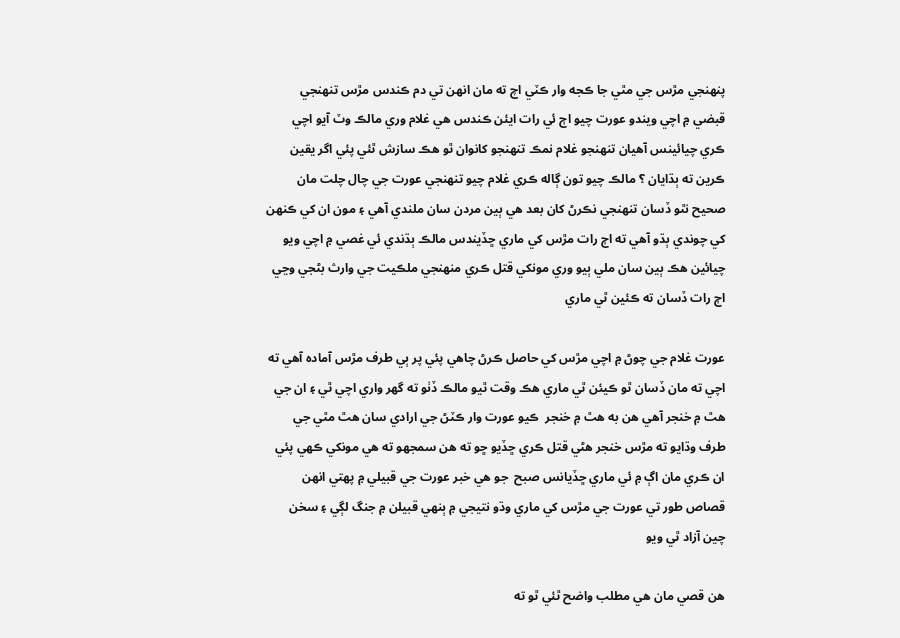پنهنجي مڙس جي مٿي جا ڪجه وار ڪٽي اچ ته مان انهن تي دم ڪندس مڙس تنهنجي قبضي ۾ اچي ويندو عورت چيو اڄ ئي رات ايئن ڪندس هي غلام وري مالڪ وٽ آيو اچي ڪري چيائينس آهيان تنهنجو غلام نمڪ تنهنجو کانوان ٿو هڪ سازش ٿئي پئي اگر يقين ڪرين ته ٻڌايان ؟ مالڪ چيو تون ڳاله ڪري غلام چيو تنهنجي عورت جي چال چلت مان صحيح نٿو ڏسان تنهنجي نڪرڻ کان بعد هي ٻين مردن سان ملندي آهي ۽ مون ان کي ڪنهن کي چوندي ٻڌو آهي ته اڄ رات مڙس کي ماري ڇڏيندس مالڪ ٻڌندي ئي غصي ۾ اچي ويو چيائين هڪ ٻين سان ملي ٻيو وري مونکي قتل ڪري منهنجي ملڪيت جي وارث بڻجي وڃي اڄ رات ڏسان ته ڪئين ٿي ماري

عورت غلام جي چوڻ ۾ اچي مڙس کي حاصل ڪرڻ چاهي پئي پر ٻي طرف مڙس آماده آهي ته اچي ته مان ڏسان ٿو ڪيئن ٿي ماري هڪ وقت ٿيو مالڪ ڏٺو ته گهر واري اچي ٿي ۽ ان جي هٿ ۾ خنجر آهي هن به هٿ ۾ خنجر  ڪيو عورت وار ڪٽڻ جي ارادي سان هٿ مٿي جي طرف وڌايو ته مڙس خنجر هڻي قتل ڪري ڇڏيو ڇو ته هن سمجهو ته هي مونکي ڪهي پئي ان ڪري مان اڳ ۾ ئي ماري ڇڏيانس صبح  جو هي خبر عورت جي قبيلي ۾ پهتي انهن قصاص طور تي عورت جي مڙس کي ماري وڌو نتيجي ۾ ٻنهي قبيلن ۾ جنگ لڳي ۽ سخن چين آزاد ٿي ويو

هن قصي مان هي مطلب واضح ٿئي ٿو ته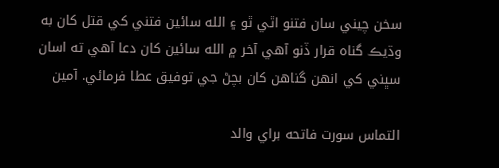سخن چيني سان فتنو اٿي ٿو ۽ الله سائين فتني کي قتل کان به وڌيڪ گناه قرار ڏنو آهي آخر ۾ الله سائين کان دعا آهي ته اسان سڀني کي انهن گناهن کان بچڻ جي توفيق عطا فرمائي. آمين

التماس سورت فاتحه براي والد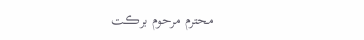محترم مرحوم برڪت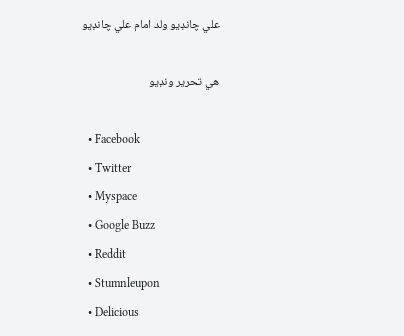علي چانڊيو ولد امام علي چانڊيو

هي تحرير ونڊيو

  • Facebook
  • Twitter
  • Myspace
  • Google Buzz
  • Reddit
  • Stumnleupon
  • Delicious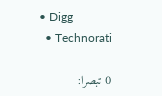• Digg
  • Technorati

0 تبصرا: